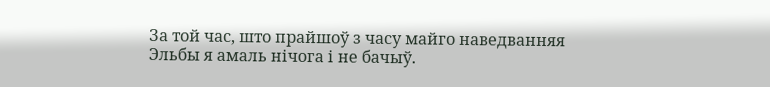За той час, што прайшоў з часу майго наведванняя Эльбы я амаль нічога і не бачыў.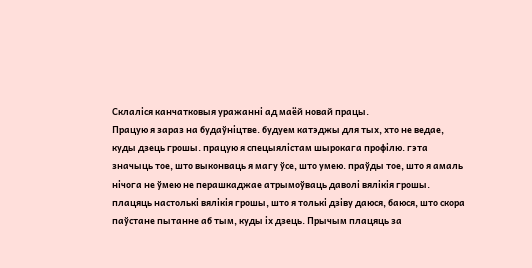Склаліся канчатковыя уражанні ад маёй новай працы.
Працую я зараз на будаўніцтве. будуем катэджы для тых, хто не ведае, куды дзець грошы. працую я спецыялістам шырокага профілю. гэта значыць тое, што выконваць я магу ўсе, што умею. праўды тое, што я амаль нічога не ўмею не перашкаджае атрымоўваць даволі вялікія грошы. плацяць настолькі вялікія грошы, што я толькі дзіву даюся, баюся, што скора паўстане пытанне аб тым, куды іх дзець. Прычым плацяць за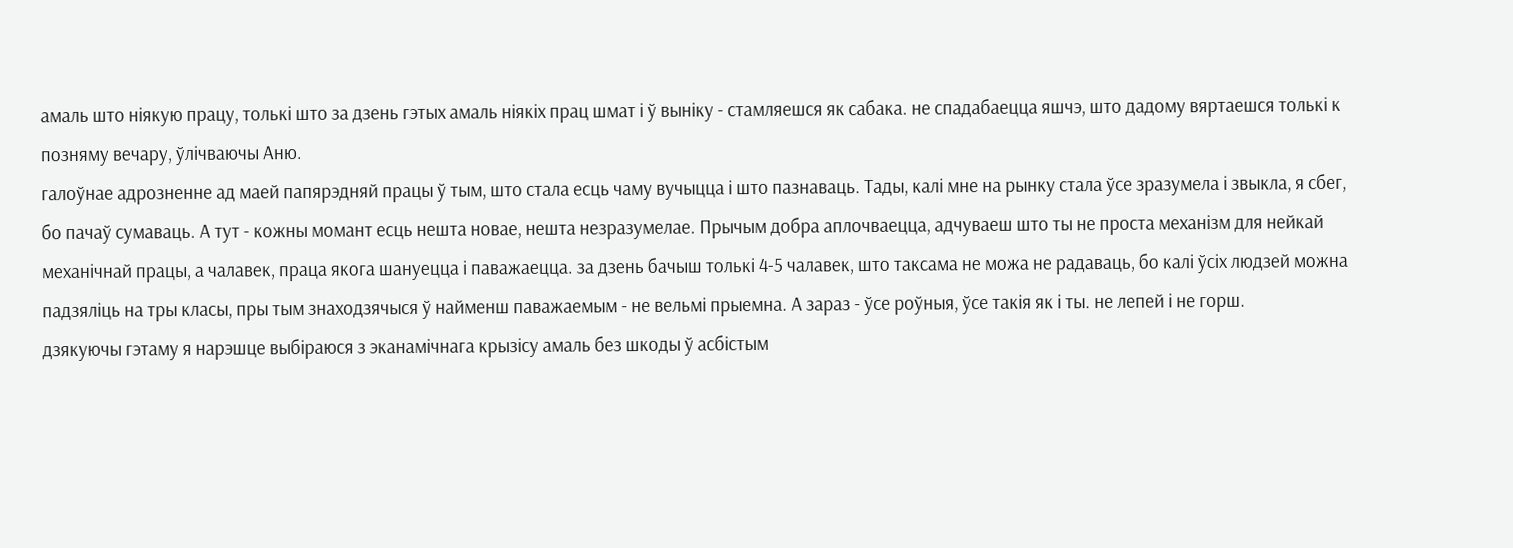амаль што ніякую працу, толькі што за дзень гэтых амаль ніякіх прац шмат і ў выніку - стамляешся як сабака. не спадабаецца яшчэ, што дадому вяртаешся толькі к позняму вечару, ўлічваючы Аню.
галоўнае адрозненне ад маей папярэдняй працы ў тым, што стала есць чаму вучыцца і што пазнаваць. Тады, калі мне на рынку стала ўсе зразумела і звыкла, я сбег, бо пачаў сумаваць. А тут - кожны момант есць нешта новае, нешта незразумелае. Прычым добра аплочваецца, адчуваеш што ты не проста механізм для нейкай механічнай працы, а чалавек, праца якога шануецца і паважаецца. за дзень бачыш толькі 4-5 чалавек, што таксама не можа не радаваць, бо калі ўсіх людзей можна падзяліць на тры класы, пры тым знаходзячыся ў найменш паважаемым - не вельмі прыемна. А зараз - ўсе роўныя, ўсе такія як і ты. не лепей і не горш.
дзякуючы гэтаму я нарэшце выбіраюся з эканамічнага крызісу амаль без шкоды ў асбістым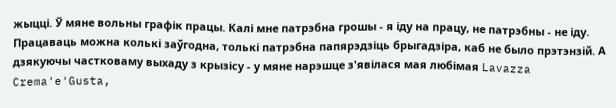жыцці. Ў мяне вольны графік працы. Калі мне патрэбна грошы - я іду на працу, не патрэбны - не іду. Працаваць можна колькі заўгодна, толькі патрэбна папярэдзіць брыгадзіра, каб не было прэтэнзій. А дзякуючы частковаму выхаду з крызісу - у мяне нарэшце з'явілася мая любімая Lavazza Crema'e'Gusta,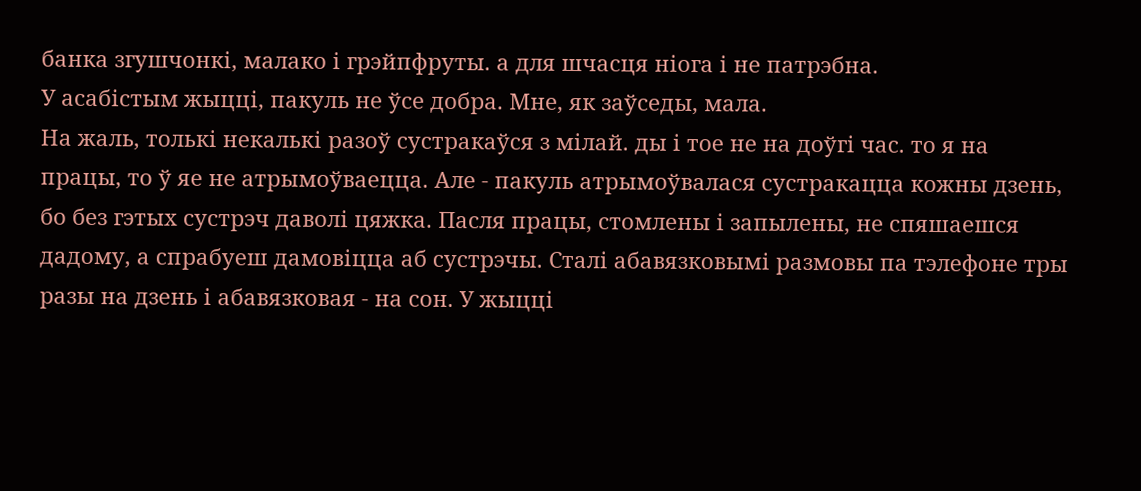банка згушчонкі, малако і грэйпфруты. а для шчасця ніога і не патрэбна.
У асабістым жыцці, пакуль не ўсе добра. Мне, як заўседы, мала.
На жаль, толькі некалькі разоў сустракаўся з мілай. ды і тое не на доўгі час. то я на працы, то ў яе не атрымоўваецца. Але - пакуль атрымоўвалася сустракацца кожны дзень, бо без гэтых сустрэч даволі цяжка. Пасля працы, стомлены і запылены, не спяшаешся дадому, а спрабуеш дамовіцца аб сустрэчы. Сталі абавязковымі размовы па тэлефоне тры разы на дзень і абавязковая - на сон. У жыцці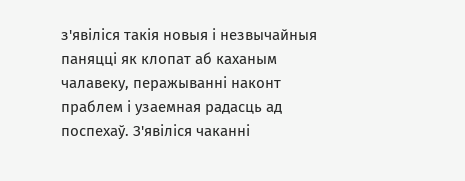з'явіліся такія новыя і незвычайныя паняцці як клопат аб каханым чалавеку, перажыванні наконт праблем і узаемная радасць ад поспехаў. З'явіліся чаканні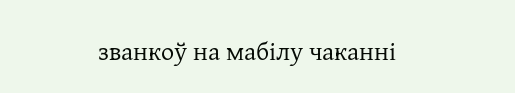званкоў на мабілу чаканні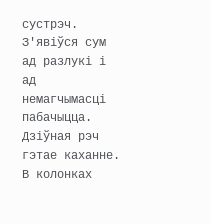сустрэч.
З'явіўся сум ад разлукі і ад немагчымасці пабачыцца.
Дзіўная рэч гэтае каханне.
В колонках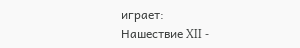играет:
Нашествие XII -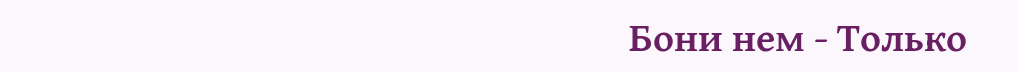Бони нем - Только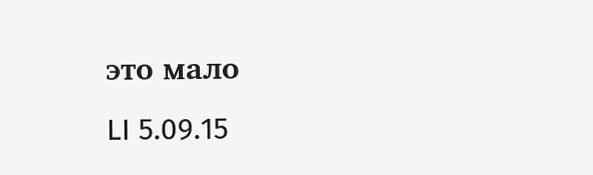это мало
LI 5.09.15